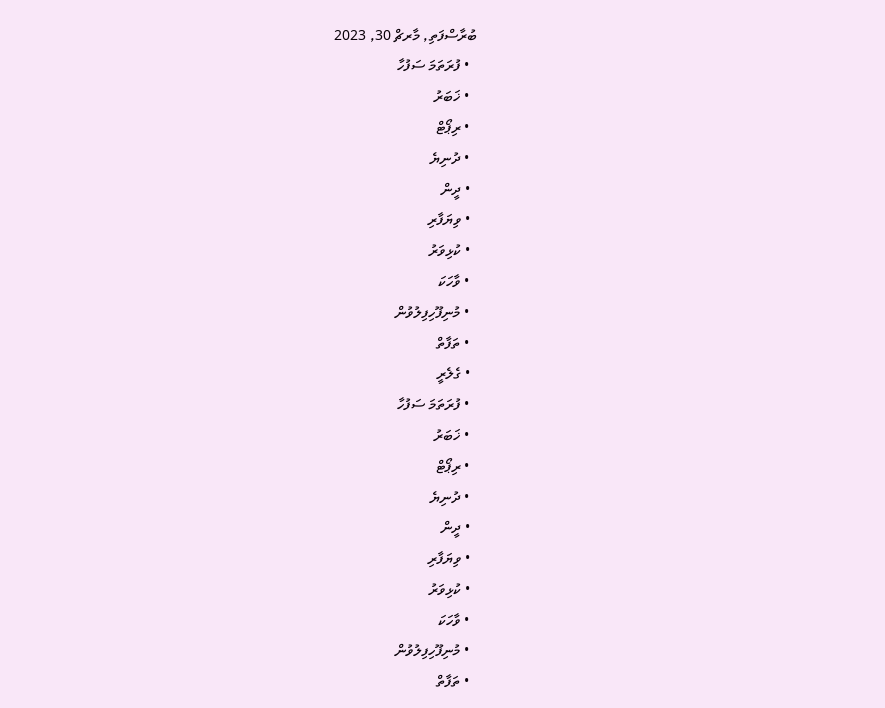ބުރާސްފަތި, މާރޗް 30, 2023
  • ފުރަތަމަ ސަފުހާ
  • ޚަބަރު
  • ރިޕޯޓް
  • ދުނިޔެ
  • ދީން
  • ވިޔަފާރި
  • ކުޅިވަރު
  • ވާހަކަ
  • މުނިފޫހިފިލުވުން
  • ތަފާތް
  • ގެލެރީ
  • ފުރަތަމަ ސަފުހާ
  • ޚަބަރު
  • ރިޕޯޓް
  • ދުނިޔެ
  • ދީން
  • ވިޔަފާރި
  • ކުޅިވަރު
  • ވާހަކަ
  • މުނިފޫހިފިލުވުން
  • ތަފާތް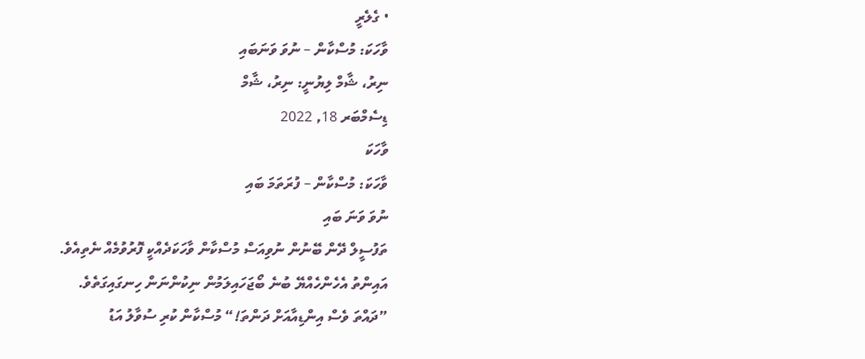• ގެލެރީ
ވާހަކަ: މުސްކާން – ނުވަ ވަނަބައި
ނިރު، ޝާމް ލިޔުނީ: ނިރު، ޝާމް
ޑިސެމްބަރ 18, 2022
ވާހަކަ
ވާހަކަ: މުސްކާން – ފުރަތަމަ ބައި
ނުވަ ވަނަ ބައި
ތަފުސީލް ދޭން ބޭނުން ނުވިއަސް މުސްކާން ވާހަކަދެއްކީ ފޮރުވުމެއް ނެތިއެވެ.
އައިންތު އެހެންހެއްޔޭ ބުނެ ބޯޖަހައިލަމުން ނިކުންނަން ހިނގައިގަތެވެ.
”ދައްތަ ވެސް އިންޑިއާއަށް ދަންތަ!“ މުސްކާން ކުރި ސުވާލު އަޑު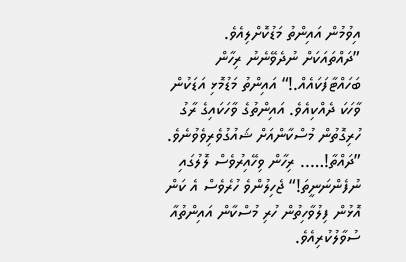އިވުމުން އައިންތު މަޑުކޮށްލިއެވެ.
”ދައްތައަކަށް ނުދެވޭނެނު ރިހާން ބަހައްޓާފަކައެއް.!“ އައިންތު މަޑުމޮޅި އަޑަކުން ވާހަކަ ދެއްކިއެވެ. އައިންތުގެ ވާހަކައިގެ ރާގު ހުރިގޮތުން މުސްކާންއަށް ޝައުގުވެރިވެވުނެވެ.
”ދައްތާ!….. ރިހާން ވިހޭއިރުވެސް ލޮލުގައި ނުފެންނަނީތަ!“ ޖެހިލުންވެ ހުރެވެސް އެ ކަން އޮޅުން ފިލުވާހިތުން ހުރި މުސްކާން އައިންތުއާ ސުވާލުކުރިއެވެ.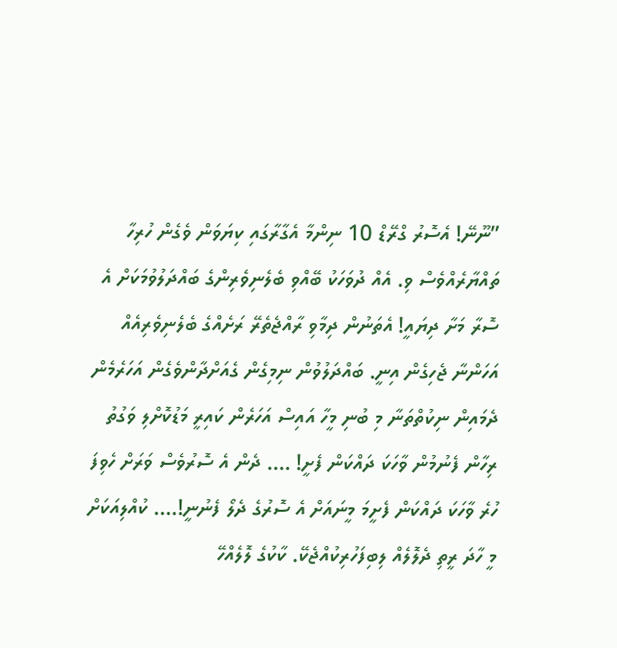”ނޫނޭ! އެސޮރު ގްރޭޑް 10 ނިންމާ އެގާރާގައި ކިޔަވަން ވެގެން ހުރިހާ ތައްޔާރެއްވެސް ވި. އެއް ދުވަހަކު ބޭއްވި ބެލެނިވެރިންގެ ބައްދަލުވުމަކަށް އެ ސޮރާ މަށާ ދިޔައީ! އެތަނުން ދިމާވި ރާއްޖެތެރޭ ރަށެއްގެ ބެލެނިވެރިއެއް އަހަންނާ ޖެހިގެން އިނީ. ބައްދަލުވުން ނިމިގެން ގެއަށްދާންވެގެން އަހަރެމެން ދެމައިން ނިކުތްތަނާ މި ބުނި މީހާ އައިސް އަހަރެން ކައިރީ މަޑުކޮށްލި ވަގުތު ރިހާން ފެނުމުން ވާހަކަ ދައްކަން ފެށީ! …. ދެން އެ ސޮރުވެސް ވަރަށް ހެވިފަ ހުރެ ވާހަކަ ދައްކަން ފެށީމަ މީނައަށް އެ ސޮރުގެ ދެލޯ ފެނުނީ!…. ކުއްލިއަކަށް މީ ހާދަ ރީތި ދެލޮލެއް ލިބިފަހުރިކުއްޖެކޭ. ކާކުގެ ލޮލެއްހޭ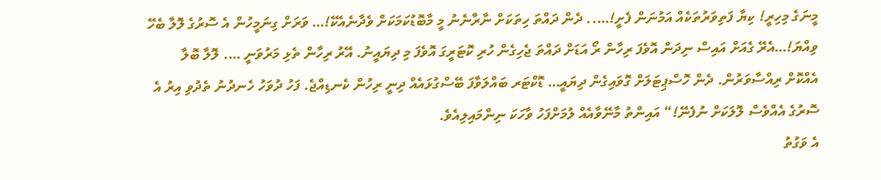މީނަގެ މިހިރީ! ކިޔާ ފަތިވަރުތަކެއް އަމުނަން ފެށީ!….. ދެން ދައްތަ ހިތަކަށް ނާރާނެނު މީ މާބޮޑުކަމަކަށް ވެދާނެއެކޭ!… ވަރަށް ގިނަމީހުން އެ ސޮރުގެ ލޮލާ ބެހޭ ވިއްޔަ!…އެރޭ ގެއަށް އައިސް ނިދަން އޮވެފަ ރިހާން ރޯ އަޑަށް ދައްތަ ޖެހިގެން ހުރި ކޮޓަރީގަ އޮވެފަ މި ދިޔައީނު. އޭރު ރިހާން ތެޅި މަރުވަނީ …. ލޮލާ ބޮލާ އެއްކޮށް ރިއްސާވަރުން. ދެން ހޮސްޕިޓަލަށް ގޮވައިގެން ދިޔައީ… ޑޮކްޓަރ ބައްލަވާފަ ބޭސްގުޅައެއް ދިނީ ރިހުން ކެނޑިއްޖެ. ފަހު ދުވަހު ހެނދުނު ތެދުވި އިރު އެ ސޮރުގެ އެއްވެސް ލޮލަކަށް ނުފެނޭ!“ އައިންތު މާނޭވާއެއް ލުމަށްފަހު ވާހަކަ ނިންމައިލިއެވެ.
އެ ވަގުތު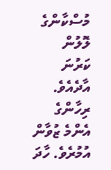މުސްކާންގެ ލޮލުން ކަރުނަ އާދެއެވެ. ރިހާންގެ އެންމެ ޒުވާން އުމުރެވެ. ހާދަ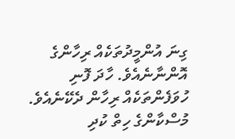ގިނަ އުންމީދުތަކެއް ރިހާންގެ އޮންނާނެއެވެ. ހާދަ ފޮނި ހުވަފެންތަކެއް ރިހާން ދެކޭނެއެވެ. މުސްކާންގެ ހިތް ކުދި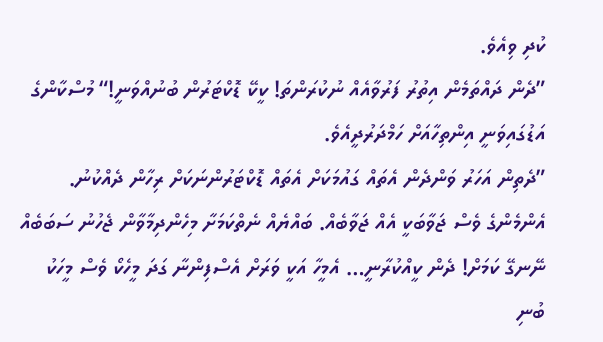ކުދި ވިއެވެ.
”ދެން ދައްތަމެން އިތުރު ފަރުވާއެއް ނުކުރަންތަ! ކީކޭ ޑޮކްޓަރުން ބުނުއްވަނީ!“ މުސްކާންގެ އަޑުގައިވަނީ އިންތިހާއަށް ހަމްދަރުދީއެވެ.
”ދެތިން އަހަރު ވަންދެން އެތައް ގައުމަކަށް އެތައް ޑޮކްޓަރުންނަކަށް ރިހާން ދެއްކުނު. އެންމެންގެ ވެސް ޖަވާބަކީ އެއް ޖަވާބެއް. ބައްޔެއް ނެތްކަމަށާ މިހެންދިމާވާން ޖެހުނު ސަބަބެއް ނޭނގޭ ކަމަށް! ދެން ކީއްކުރާނީ… އެމީހާ އަކީ ވަރަށް އެސްފިންނާ ގަދަ މީހެކޯ ވެސް މީހަކު ބުނި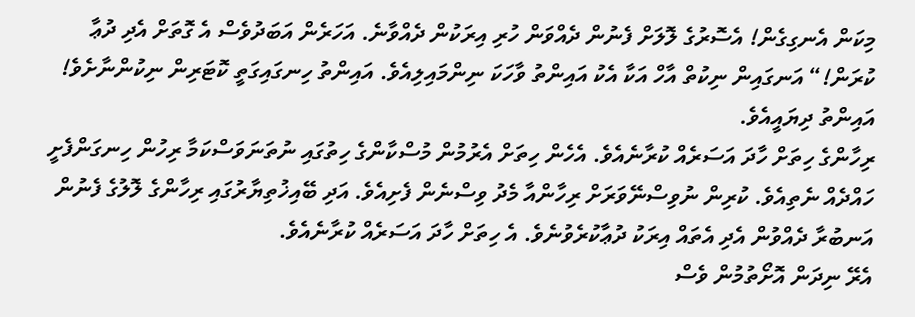މިކަން އެނގިގެން! އެސޮރުގެ ލޮލަށް ފެނުން ދެއްވަން ހުރި އިރަކުން ދެއްވާނެ. އަހަރެން އަބަދުވެސް އެ ގޮތަށް އެދި ދުޢާ ކުރަން!“ އަނގައިން ނިކުތް އާހް އަކާ އެކު އައިންތު ވާހަކަ ނިންމައިލިއެވެ. އައިންތު ހިނގައިގަތީ ކޮޓަރިން ނިކުންނާށެވެ!
އައިންތު ދިޔައީއެވެ.
ރިހާންގެ ހިތަށް ހާދަ އަސަރެއް ކުރާނެއެވެ. އެހެން ހިތަށް އެރުމުން މުސްކާންގެ ހިތުގައި ނުތަނަވަސްކަމާ ރިހުން ހިނގަންފެށީ ހައްދެއް ނެތިއެވެ. ކުރިން ނުވިސްނޭވަރަށް ރިހާންއާ މެދު ވިސްނެން ފެށިއެވެ. އަދި ބޭއިޚުތިޔާރުގައި ރިހާންގެ ލޮލުގެ ފެނުން އަނބުރާ ދެއްވުން އެދި އެތައް އިރަކު ދުޢާކުރެވުނެވެ. އެ ހިތަށް ހާދަ އަސަރެއް ކުރާނެއެވެ.
އެރޭ ނިދަން އޮށޯތުމުން ވެސް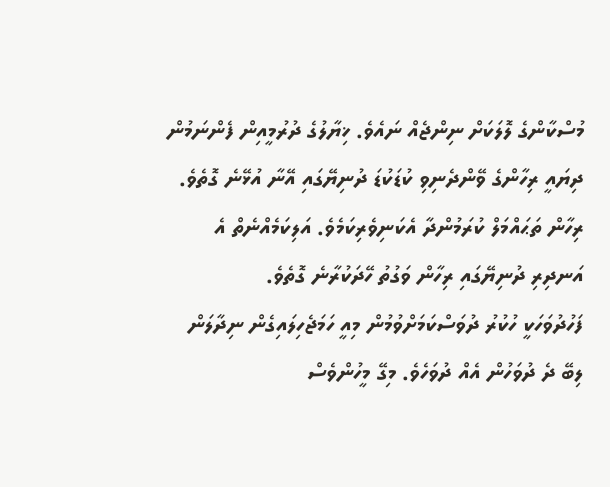މުސްކާންގެ ލޮލަކަށް ނިންޖެއް ނައެވެ. ޚިޔާލުގެ ދުރުމީއިން ފެންނަމުން ދިޔައީ ރިހާންގެ ވޭންދެނިވި ކުޑަކުޑަ ދުނިޔޭގައި އޭނާ އުޅޭނެ ގޮތެވެ. ރިހާން ތަޙައްމަލް ކުރަމުންދާ އެކަނިވެރިކަމެވެ. އަލިކަމެއްނެތް އެ އަނދިރި ދުނިޔޭގައި ރިހާން ވަގުތު ހޭދަކުރާނެ ގޮތެވެ.
ފަހުދުވަހަކީ ހުކުރު ދުވަސްކަމަށްވުމުން މިއީ ހަމަޖެހިލައިގެން ނިދާލަން ލިބޭ ދެ ދުވަހުން އެއް ދުވަހެވެ. މިގޭ މީހުންވެސް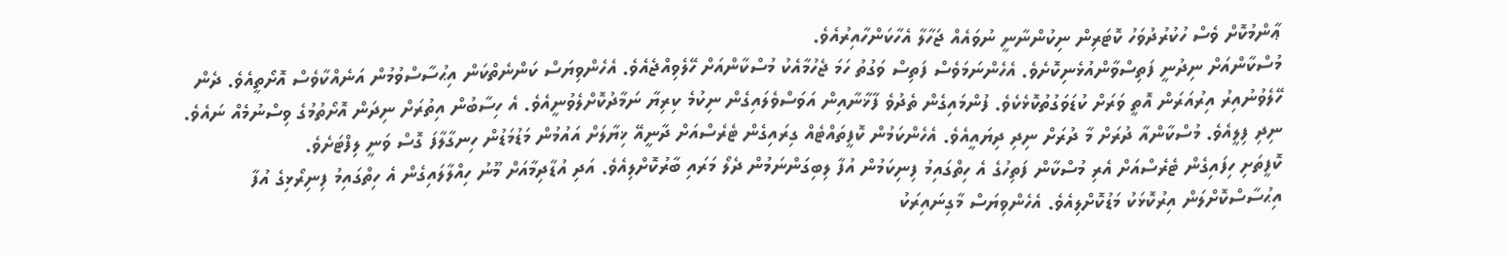ޢާންމުކޮށް ވެސް ހުކުރުދުވަހު ކޮޓަރިން ނިކުންނާނީ ނުވައެއް ޖަހާލާ އެހާކަންހާއިރުއެވެ.
މުސްކާންއަށް ނިދުނީ ފަތިސްވާންއުޅެނިކޮށެވެ. އެހެންނަމަވެސް ފަތިސް ވަގުތު ހަމަ ޖެހުމާއެކު މުސްކާންއަށް ހޭލެވިއްޖެއެވެ. އެހެންވިޔަސް ކަންނެތްކަން އިޙުސާސްވުމުން އަނެއްކާވެސް އޮށޯތީއެވެ. ދެން ހޭލެވުނުއިރު އިރުއަރަން އޮތީ ވަރަށް ކުޑަވަގުތުކޮޅެކެވެ. ފުންމައިގެން ތެދުވެ ފާޚާނާއިން އަވަސްވެލައިގެން ނިކުމެ ކިރިޔާ ނަމާދުކޮށްލެވުނީއެވެ. އެ ހިސާބުން އިތުރަށް ނިދަން އޮށޯތުމުގެ ވިސްނުމެއް ނައެވެ. ނިދި ފިލީއެވެ. މުސްކާންއާ ދުރަށް މާ ދުރަށް ނިދި ދިޔައީއެވެ. އެހެންކަމުން ކޮފީތައްޓެއް ގިރައިގެން ޓެރެސްއަށް ދާނީއޭ ޚިޔާލަށް އައުމުން މަޑުމަޑުން ހިނގާލާފަ ގޮސް ވަނީ ލިފްޓަށެވެ.
ކޮފީތަށި ހިފައިގެން ޓެރެސްއަށް އެރި މުސްކާން ފަތިހުގެ އެ ހިތްގައިމު ފިނިކަމުން އުފާ ލިބިގަންނަމުން ދެލޯ މަރައި ބާރުކޮށްލިއެވެ. އަދި އުޑާދިމާއަށް މޫނު ހިއްލާލައިގެން އެ ހިތްގައިމު ފިނިރޯޅިގެ އުފާ އިޙުސާސްކޮށްލަން އިރުކޮޅަކު މަޑުކޮށްލިއެވެ. އެހެންވިޔަސް މާގިނައިރަކު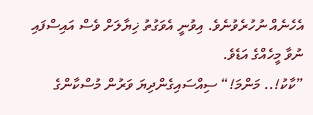އެހެނެއް ނުހުރެވުނެވެ. އިވުނީ އެވަގުތު ޚިޔާލަށް ވެސް އައިސްފައި ނުވާ މީހެއްގެ އަޑެވެ.
”ކާކު!.. މަންމަ!“ ސިއްސައިގެންދިޔަ ވަރުން މުސްކާންގެ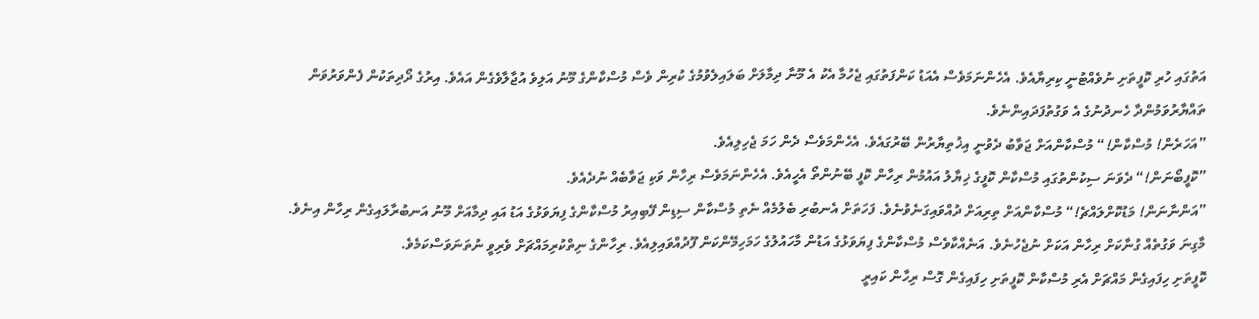އަތުގައި ހުރި ކޮފީތަށި ނުވެއްޓުނީ ކިރިޔާއެވެ. އެހެންނަމަވެސް އެއަޑު ކަންފަތުގައި ޖެހުމާ އެކު އެ މޫނާ ދިމާލަށް ބަލައިލެވުމުގެ ކުރިން ވެސް މުސްކާންގެ މޫނު އަލިވެ އުޖާލާވެގެން އައެވެ. އިރުގެ ދޯދިތަކުން ފެންވަރުވަން ތައްޔާރުވަމުންދާ ހެނދުނުގެ އެ ވަގުތުފަދައިންނެވެ.
”އަހަރެން! މުސްކާން!“ މުސްކާންއަށް ޖަވާބު ދެވުނީ އިޚުތިޔާރުން ބޭރުގައެވެ. އެހެންމަވެސް ދެން ހަމަ ޖެހިލިއެވެ.
”ކޮފީބޯނަން!“ ދެވަނަ ސިކުންތުގައި މުސްކާން ކޮފީގެ ޚިޔާލު އައުމުން ރިހާން ކޮފީ ބޭނުންތޯ އެހީއެވެ. އެހެންނަމަވެސް ރިހާން ވަކި ޖަވާބެއް ނުދެއެވެ.
”އަންނާނަން! މަޑުކޮށްލައްޗެ!“ މުސްކާންއަށް ތިރިއަށް ދުއްވައިގަނެވުނެވެ. ފަހަތަށް އެނބުރި ބެލުމެއް ނެތި މުސްކާން ސިޑިން ފޭބިއިރު މުސްކާންގެ ފިޔަވަޅުގެ އަޑު އައި ދިމާއަށް މޫނު އަނބުރާލައިގެން ރިހާން އިނެވެ.
މާގިނަ ވަގުތެއް ގުނާކަށް ރިހާން އަކަށް ނުޖެހުނެވެ. އަނެއްކާވެސް މުސްކާންގެ ފިޔަވަޅުގެ އަޑުން މާހައުލުގެ ހަމަހިމޭންކަން ފޫދުއްވައިލިއެވެ. ރިހާންގެ ނިތްކުރިމައްޗަށް ވެރިވީ ނުތަނަވަސްކަމެވެ.
ކޮފީތަށި ހިފައިގެން މައްޗަށް އެރި މުސްކާން ކޮފީތަށި ހިފައިގެން ގޮސް ރިހާން ކައިރީ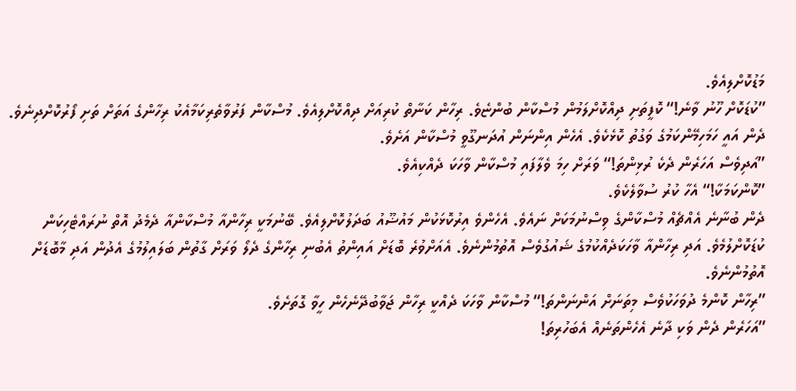މަޑުކޮށްލިއެވެ.
”ކުޑަކޮށް ހޫނު ވާނެ!“ ކޮފީތަށި ދިއްކޮށްލަމުން މުސްކާން ބުންޏެވެ. ރިހާން ކަނާތް ކުރިއަށް ދިއްކޮށްލިއެވެ. މުސްކާން ފަރުވާތެރިކަމާއެކު ރިހާންގެ އަތަށް ތަށި ފޯރުކޮށްދިނެވެ. ދެން އައީ ހަމަހިމޭންކަމުގެ ވަގުތު ކޮޅެކެވެ. އެހެން އިންނަން އުދަނގޫވީ މުސްކާން އަށެވެ.
”އަދިވެސް އަހަރެން ދެކެ ރުޅިންތަ!“ ވަރަށް ހިމަ ވެލާފައި މުސްކާން ވާހަކަ ދެއްކިއެވެ.
”ކޮންކަމަކާ!“ އެހާ ކުރު ސުވާލެކެވެ.
ދެން ބުނާނެ އެއްޗެއް މުސްކާންގެ ވިސްނުމަކަށް ނައެވެ. އެހެންވެ އިރުކޮޅަކުން މައުޟޫއު ބަދަލުކޮށްލިއެވެ. ބޭނުމަކީ ރިހާންއާ މުސްކާންއާ ދެމެދު އޮތް ނުރައްޓެހިކަން ކުޑަކޮށްލުމެވެ. އަދި ރިހާންއާ ވާހަކަދެއްކުމުގެ ޝައުގުވެސް އޮތުމުންނެވެ. އެއަށްވުރެ ބޮޑަށް އައިންތު އެބުނި ރިހާންގެ ދެލޯ ވަރަށް ގާތުން ބަލައިލުމުގެ އެދުން އަދި މާބޮޑަށް އޮތުމުންނެވެ.
”ރިހާން ކޮންމެ ދުވަހަކުވެސް މިތަނަށް އަންނަންތަ!“ މުސްކާން ވާހަކަ ދެއްކީ ރިހާން ޖަވާބުދޭނެހެން ހީވާ ގޮތަށެވެ.
”އަހަރެން ދެން ވަކި ދާނެ އެހެންތަނެއް އެބަހުރިތަ!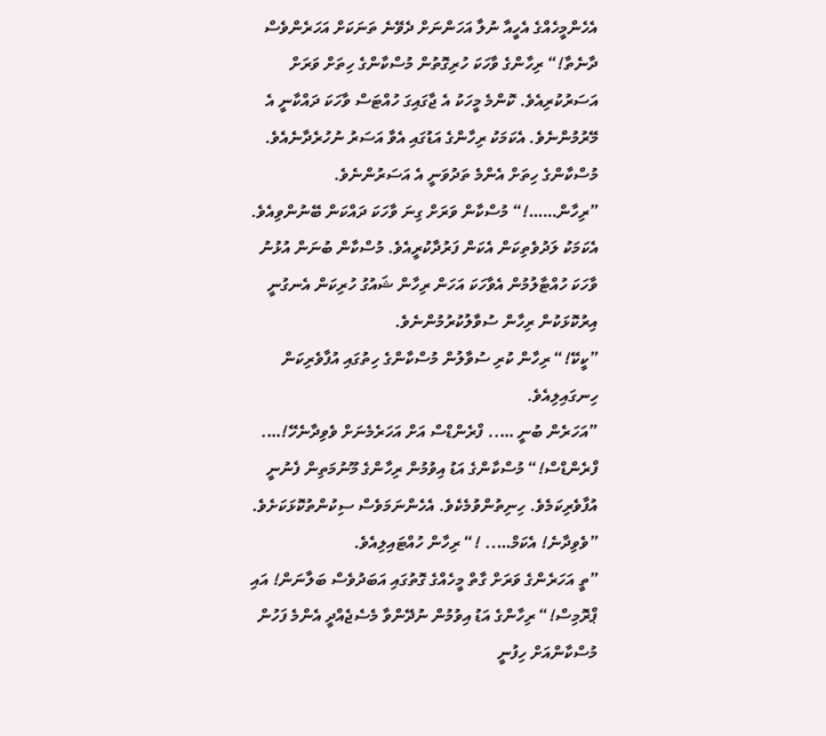އެހެންމީހެއްގެ އެހީއާ ނުލާ އަހަންނަށް ދެވޭނެ ތަނަކަށް އަހަރެންވެސް ދާނެތާ!“ ރިހާންގެ ވާހަކަ ހުރިގޮތުން މުސްކާންގެ ހިތަށް ވަރަށް އަސަރުކުރިއެވެ. ކޮންމެ މީހަކު އެ ޖާގައިގަ ހުއްޓަސް ވާހަކަ ދައްކާނީ އެ މޭރުމުންނެވެ. އެކަމަކު ރިހާންގެ އަޑުގައި އެވާ އަސަރު ނުހުރެދާނެއެވެ. މުސްކާންގެ ހިތަށް އެންމެ ތަދުވަނީ އެ އަސަރުންނެވެ.
”ރިހާން……!“ މުސްކާން ވަރަށް ގިނަ ވާހަކަ ދައްކަން ބޭނުންވިއެވެ. އެކަމަކު ލަދުވެތިކަން އެކަން ފަރުދާކުރީއެވެ. މުސްކާން ބުނަން އުޅުނު ވާހަކަ ހުއްޓާލުމުން އެވާހަކަ އަހަން ރިހާން ޝައުގު ހުރިކަން އެނގުނީ އިރުކޮޅަކުން ރިހާން ސުވާލުކުރުމުންނެވެ.
”ކީކޭ!“ ރިހާން ކުރި ސުވާލުން މުސްކާންގެ ހިތުގައި އުފާވެރިކަން ހިނގައިލިއެވެ.
”އަހަރެން ބުނީ ….. ފްރެންޑްސް އަށް އަހަރެމެނަށް ވެވިދާނެހޭ!…. ފްރެންޑްސް!“ މުސްކާންގެ އަޑު އިވުމުން ރިހާންގެ މޫނުމަތިން ފެނުނީ އުފާވެރިކަމެވެ. ހިނިތުންވުމެކެވެ. އެހެންނަމަވެސް ސިކުންތުކޮޅަކަށެވެ.
”ވެވިދާނެ! އެކަމް….. !“ ރިހާން ހުއްޓައިލިއެވެ.
”ތީ އަހަރެންގެ ވަރަށް ގާތް މީހެއްގެ ގޮތުގައި އަބަދުވެސް ބަލާނަން! އައި ޕްރޮމިސް!“ ރިހާންގެ އަޑު އިވުމުން ނުދޭންވާ މެސެޖެއްދީ އެންމެ ފަހުން މުސްކާންއަށް ހިފުނީ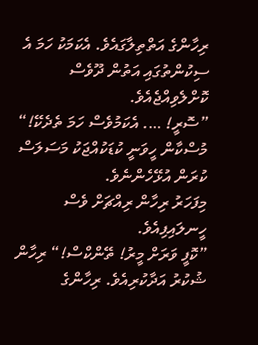ރިހާންގެ އަތްތިލާގައެވެ. އެކަމަކު ހަމަ އެ ސިކުންތުގައި އަތުން ދޫވެސް ކޮށްލެވިއްޖެއެވެ.
”ސޮރީ! …. އެކަމުވެސް ހަމަ ތެދެކޭ!“ މުސްކާން ހީވަނީ ކުޑަކުއްޖަކު މަސަލަސް ކުރަން އުޅޭހެންނެވެ.
މިފަހަރު ރިހާން ރިއްޗަށް ވެސް ހީނލައިފިއެވެ.
”ކޮފީ ވަރަށް މީރު! ތޭންކްސް!“ ރިހާން ޝުކުރު އަދާކުރިއެވެ. ރިހާންގެ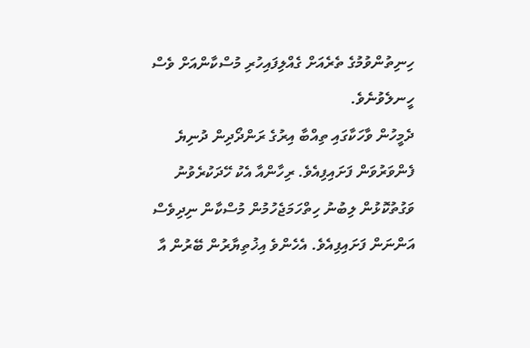ހިނިތުންވުމުގެ ތެރެއަށް ގެއްލިފައިހުރި މުސްކާންއަށް ވެސް ހީނލެވުނެވެ.
ދެމީހުން ވާހަކާގައި ތިއްބާ އިރުގެ ރަންދޯދިން ދުނިޔެ ފެންވަރުވަން ފަށައިފިއެވެ. ރިހާންއާ އެކު ހޭދަކުރެވުނު ވަގުތުކޮޅުން ލިބުނު ހިތްހަމަޖެހުމުން މުސްކާން ނިދިވެސް އަންނަން ފަށައިފިއެވެ. އެހެންވެ އިޚުތިޔާރުން ބޭރުން އާ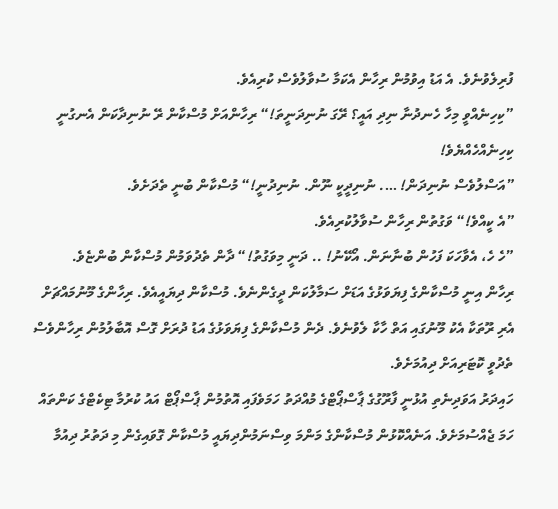ފުރިލެވުނެވެ. އެ އަޑު އިވުމުން ރިހާން އެކަމާ ސުވާލުވެސް ކުރިއެވެ.
”ކިހިނެއްވީ މިހާ ހެނދުނާ ނިދި އައީ؟ ރޭގަ ނުނިދަނީތަ!“ ރިހާންއަށް މުސްކާން ރޭ ނުނިދާކަން އެނގުނީ ކިހިނެއްހެއްޔެވެ!
”އަސްލުވެސް ނުނިދަން! …. ނުނިދީކީ ނޫން. ނުނިދުނީ!“ މުސްކާން ބުނީ ތެދަށެވެ.
”އެ ކީއްވެ!“ ވަގުތުން ރިހާން ސުވާލުކުރިއެވެ.
”ހެ ހެ، އެވާހަކަ ފަހުން ބުނާނަން. އޯކޭނު! .. ދަނީ މިވަގުތު!“ ދާން ތެދުވަމުން މުސްކާން ބުންޏެވެ.
ރިހާން އިނީ މުސްކާންގެ ފިޔަވަޅުގެ އަޑަށް ސަމާލުކަން ދީގެންނެވެ. މުސްކާން ދިޔައީއެވެ. ރިހާންގެ މޫނުމައްޗަށް އެރި ރޫތަކާ އެކު މޫނުގައި އަތް ހާކާ ލެވުނެވެ. ދެން މުސްކާންގެ ފިޔަވަޅުގެ އަޑު ދުރަށް ގޮސް އޮބާލުމުން ރިހާންވެސް ތެދުވީ ކޮޓަރިއަށް ދިއުމަށެވެ.
ހައިދަރު އަވަދިނެތި އުޅުނީ ފާރޫގުގެ ޕާސްޕޯޓްގެ މުއްދަތު ހަމަވެފައި އޮތުމުން ޕާސްޕޯޓް އައު ކުރުމާ ޓިކެޓްގެ ކަންތައް ހަމަ ޖެއްސުމަށެވެ. އަނެއްކޮޅުން މުސްކާންގެ މަންމަ ވިސްނަމުންދިޔައީ މުސްކާން ގޮވައިގެން މި ދަތުރު ދިއުމާ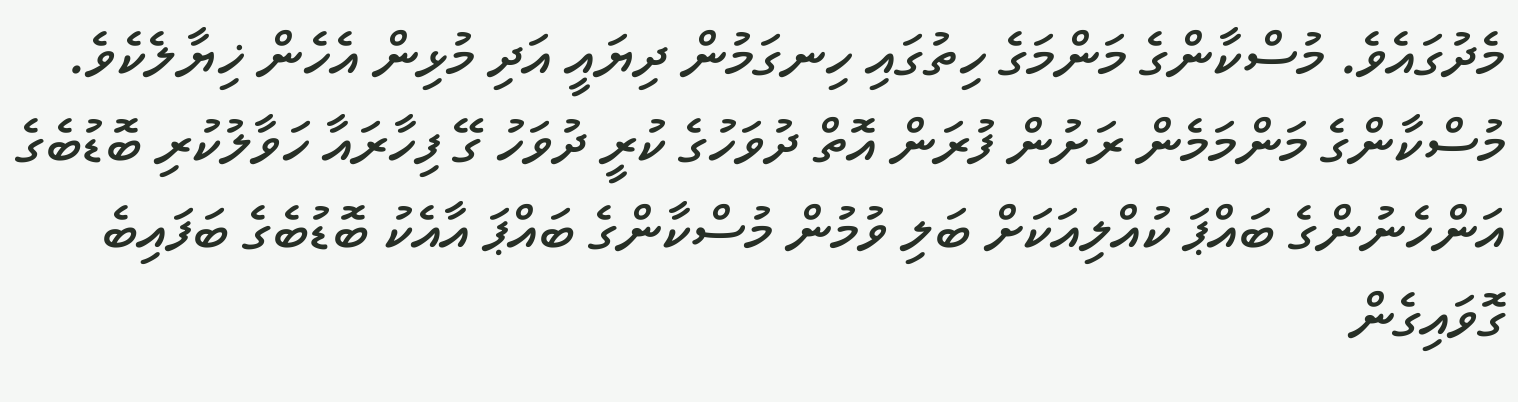މެދުގައެވެ. މުސްކާންގެ މަންމަގެ ހިތުގައި ހިނގަމުން ދިޔައީ އަދި މުޅިން އެހެން ޚިޔާލެކެވެ.
މުސްކާންގެ މަންމަމެން ރަށުން ފުރަން އޮތް ދުވަހުގެ ކުރީ ދުވަހު ގޭ ފިހާރައާ ހަވާލުކުރި ބޮޑުބެގެ އަންހެނުންގެ ބައްޕަ ކުއްލިއަކަށް ބަލި ވުމުން މުސްކާންގެ ބައްޕަ އާއެކު ބޮޑުބެގެ ބަފައިބެ ގޮވައިގެން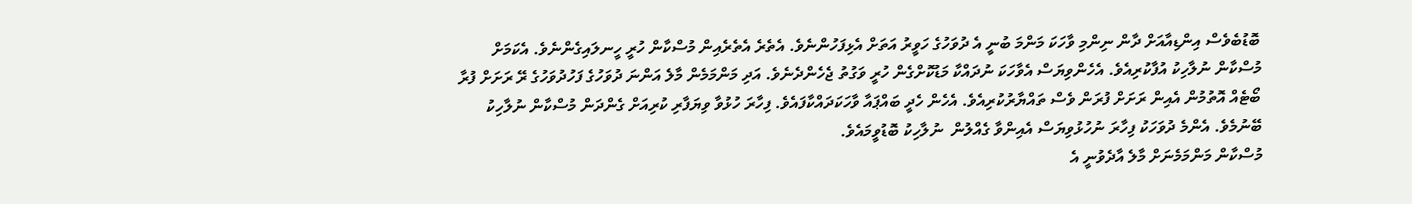ބޮޑުބެވެސް އިންޑިއާއަށް ދާން ނިންމި ވާހަކަ މަންމަ ބުނީ އެ ދުވަހުގެ ހަވީރު އަތަށް އެޅިފަހުންނެވެ. އެތެރެ އެތެރެއިން މުސްކާން ހުރީ ހީނލައިގެންނެވެ. އެކަމަށް މުސްކާން ނުލާހިކު އުފާކުރިއެވެ. އެހެންވިޔަސް އެވާހަކަ ނުދައްކާ މަޑުކޮށްގެން ހުރީ ވަގުތު ޖެހެންދެނެވެ. އަދި މަންމަމެން މާލެ އަންނަ ދުވަހުގެ ފަހުދުވަހުގެ ރޭ ރަށަށް ފުރާ ބޯޓެއް އޮތުމުން އެއިން ރަށަށް ފުރަން ވެސް ތައްޔާރުކުރިއެވެ. އެހެން ހެދީ ބައްޕައާ ވާހަކަދައްކާފައެވެ. ފިހާރަ ހުޅުވާ ވިޔަފާރި ކުރިއަށް ގެންދަން މުސްކާން ނުލާހިކު ބޭނުމެވެ. އެންމެ ދުވަހަކު ފިހާރަ ނުހުޅުވިޔަސް އެއިންވާ ގެއްލުން  ނުލާހިކު ބޮޑުވީމައެވެ.
މުސްކާން މަންމަމެނަށް މާލެ އާދެވުނީ އެ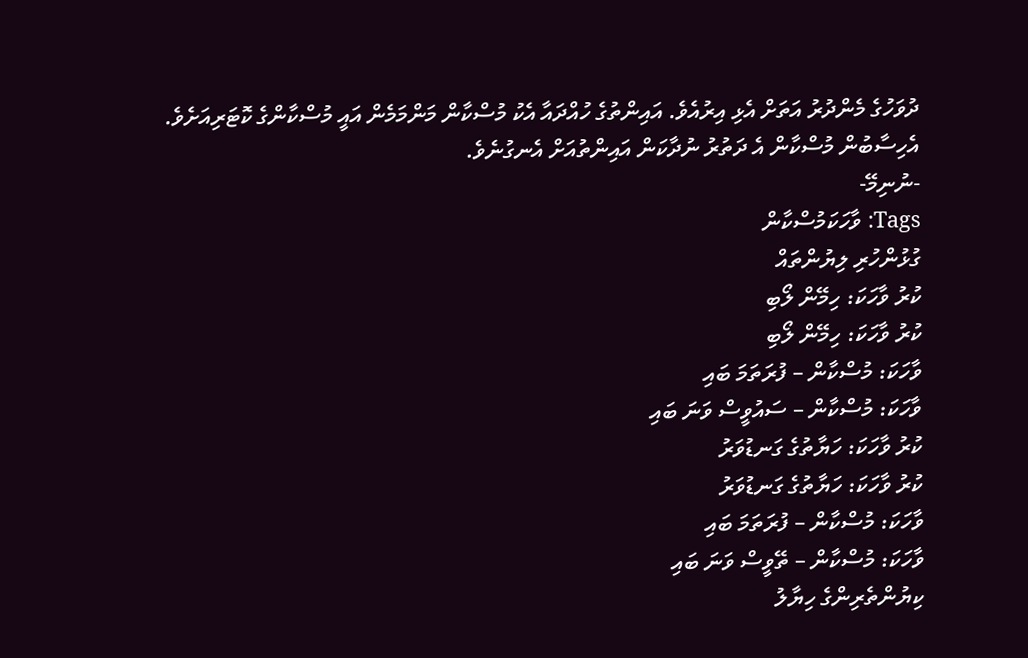ދުވަހުގެ މެންދުރު އަތަށް އެޅި އިރުއެވެ. އައިންތުގެ ހުއްދައާ އެކު މުސްކާން މަންމަމެން އައީ މުސްކާންގެ ކޮޓަރިއަށެވެ. އެހިސާބުން މުސްކާން އެ ދަތުރު ނުދާކަން އައިންތުއަށް އެނގުނެވެ.
-ނުނިމޭ-
Tags: ވާހަކަމުސްކާން
ގުޅުންހުރި ލިޔުންތައް
ކުރު ވާހަކަ: ހިމޭން ލޯބި
ކުރު ވާހަކަ: ހިމޭން ލޯބި
ވާހަކަ: މުސްކާން – ފުރަތަމަ ބައި
ވާހަކަ: މުސްކާން – ސައުވީސް ވަނަ ބައި
ކުރު ވާހަކަ: ހަޔާތުގެ ގަނޑުވަރު
ކުރު ވާހަކަ: ހަޔާތުގެ ގަނޑުވަރު
ވާހަކަ: މުސްކާން – ފުރަތަމަ ބައި
ވާހަކަ: މުސްކާން – ތޭވީސް ވަނަ ބައި
ކިޔުންތެރިންގެ ހިޔާލު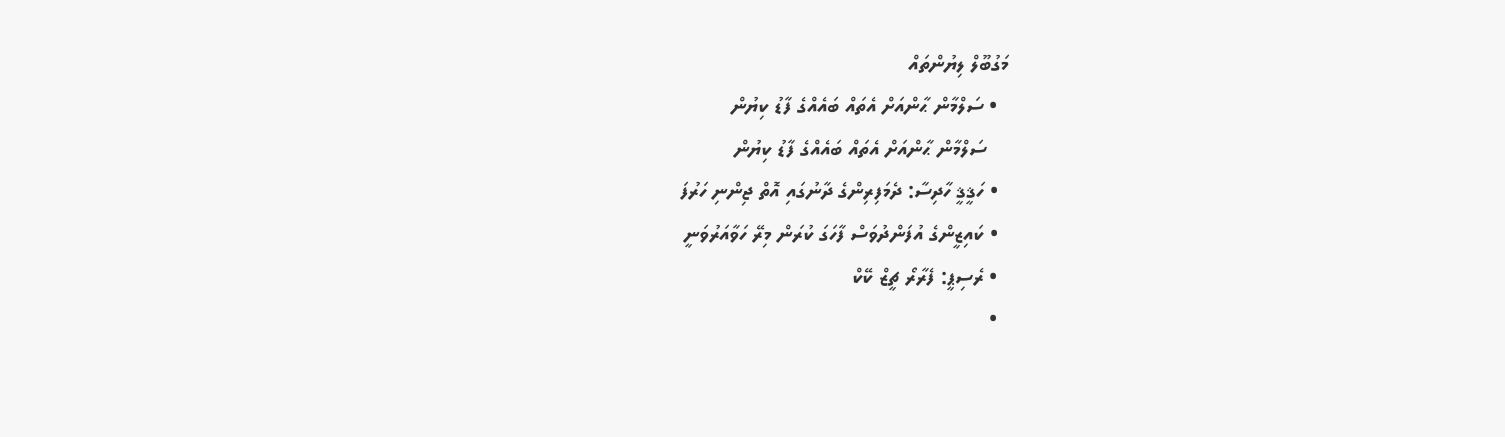މަގުބޫލް ލިޔުންތައް
  • ސަލްމާން ޙާންއަށް އެތައް ބައެއްގެ ފާޑު ކިޔުން
    ސަލްމާން ޙާންއަށް އެތައް ބައެއްގެ ފާޑު ކިޔުން
  • ހަޤީޤީ ހާދިސާ: ދެމަފިރިންގެ ދާނުގައި އޮތް ޖިންނި ހަރުފަ
  • ކައިޒީންގެ އުފަންދުވަސް ފާހަގަ ކުރަން މިރޭ ހަވާއަރުވަނީ
  • ރެސިޕީ: ފެރާރޯ ޗީޒް ކޭކް
  •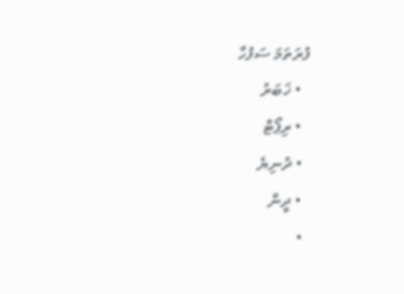ފުރަތަމަ ސަފުހާ
  • ޚަބަރު
  • ރިޕޯޓް
  • ދުނިޔެ
  • ދީން
  •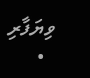ވިޔަފާރި
  •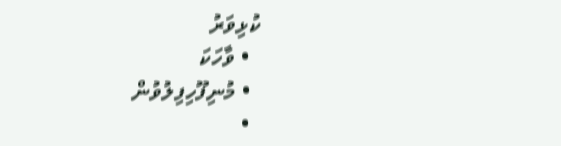ކުޅިވަރު
  • ވާހަކަ
  • މުނިފޫހިފިލުވުން
  •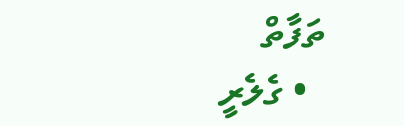ތަފާތް
  • ގެލެރީ